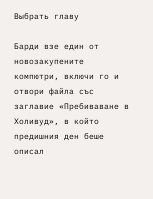Выбрать главу

Барди взе един от новозакупените компютри, включи го и отвори файла със заглавие «Пребиваване в Холивуд», в който предишния ден беше описал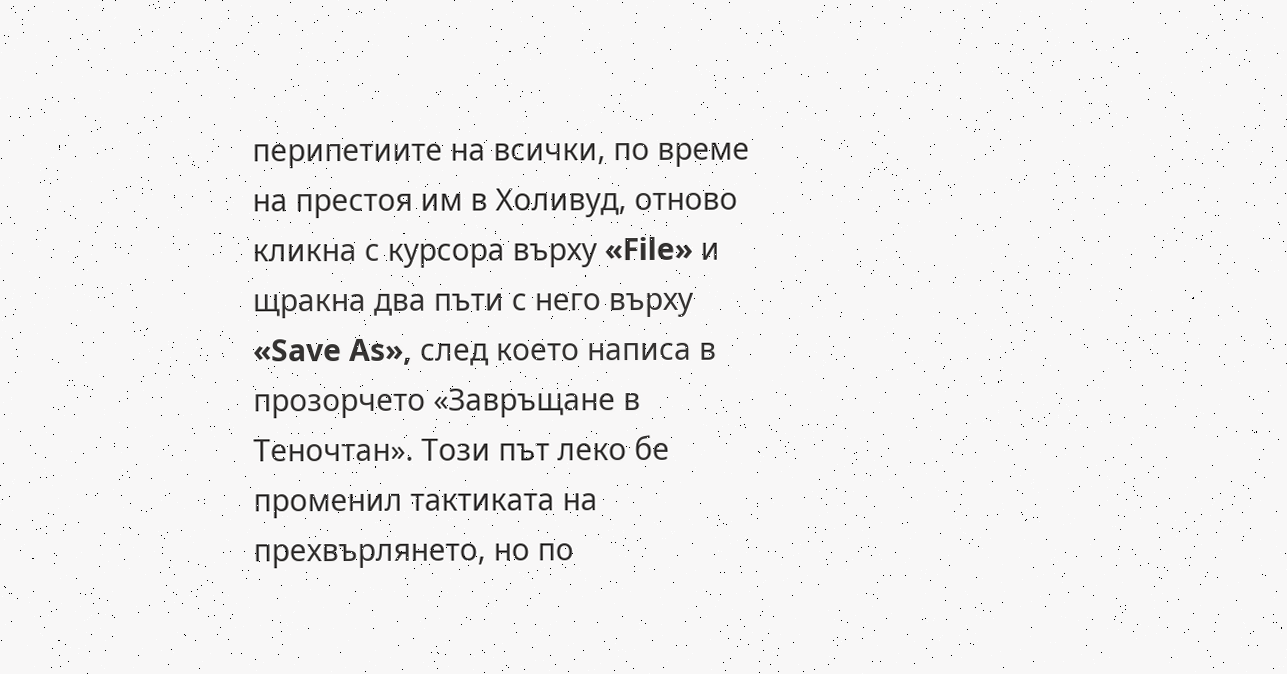перипетиите на всички, по време на престоя им в Холивуд, отново кликна с курсора върху «File» и щракна два пъти с него върху «Save As», след което написа в прозорчето «Завръщане в Теночтан». Този път леко бе променил тактиката на прехвърлянето, но по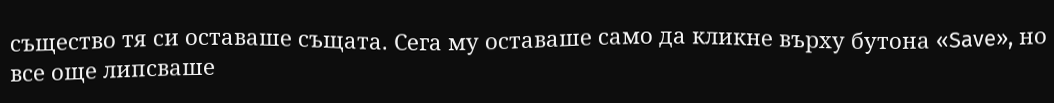същество тя си оставаше същата. Сега му оставаше само да кликне върху бутона «Save», но все още липсваше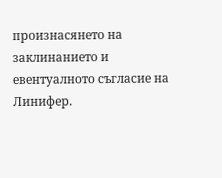произнасянето на заклинанието и евентуалното съгласие на Линифер.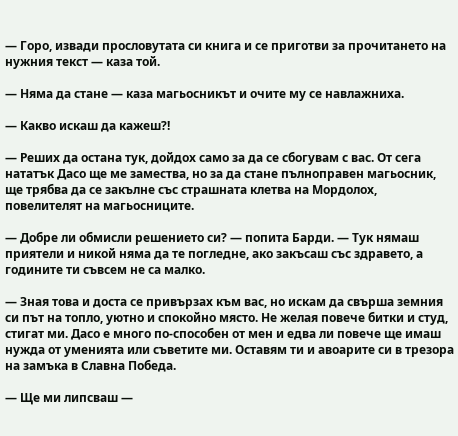— Горо, извади прословутата си книга и се приготви за прочитането на нужния текст — каза той.

— Няма да стане — каза магьосникът и очите му се навлажниха.

— Какво искаш да кажеш?!

— Реших да остана тук, дойдох само за да се сбогувам с вас. От сега нататък Дасо ще ме замества, но за да стане пълноправен магьосник, ще трябва да се закълне със страшната клетва на Мордолох, повелителят на магьосниците.

— Добре ли обмисли решението си? — попита Барди. — Тук нямаш приятели и никой няма да те погледне, ако закъсаш със здравето, а годините ти съвсем не са малко.

— Зная това и доста се привързах към вас, но искам да свърша земния си път на топло, уютно и спокойно място. Не желая повече битки и студ, стигат ми. Дасо е много по-способен от мен и едва ли повече ще имаш нужда от уменията или съветите ми. Оставям ти и авоарите си в трезора на замъка в Славна Победа.

— Ще ми липсваш —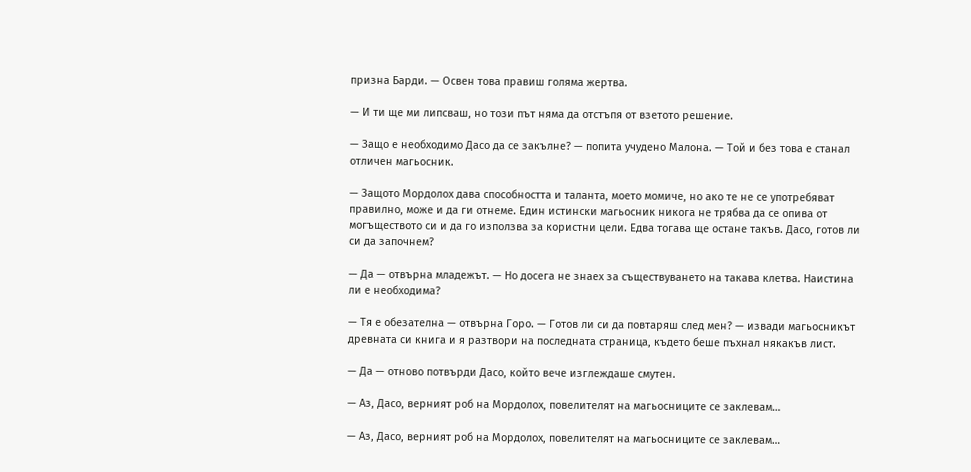призна Барди. — Освен това правиш голяма жертва.

— И ти ще ми липсваш, но този път няма да отстъпя от взетото решение.

— Защо е необходимо Дасо да се закълне? — попита учудено Малона. — Той и без това е станал отличен магьосник.

— Защото Мордолох дава способността и таланта, моето момиче, но ако те не се употребяват правилно, може и да ги отнеме. Един истински магьосник никога не трябва да се опива от могъществото си и да го използва за користни цели. Едва тогава ще остане такъв. Дасо, готов ли си да започнем?

— Да — отвърна младежът. — Но досега не знаех за съществуването на такава клетва. Наистина ли е необходима?

— Тя е обезателна — отвърна Горо. — Готов ли си да повтаряш след мен? — извади магьосникът древната си книга и я разтвори на последната страница, където беше пъхнал някакъв лист.

— Да — отново потвърди Дасо, който вече изглеждаше смутен.

— Аз, Дасо, верният роб на Мордолох, повелителят на магьосниците се заклевам…

— Аз, Дасо, верният роб на Мордолох, повелителят на магьосниците се заклевам…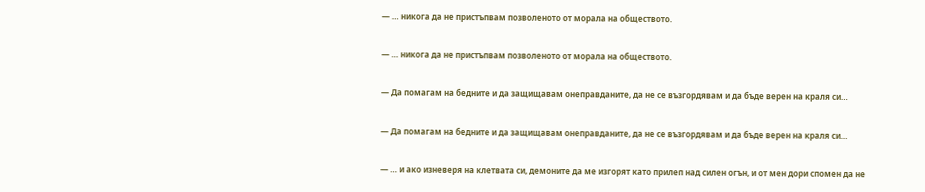— … никога да не пристъпвам позволеното от морала на обществото.

— … никога да не пристъпвам позволеното от морала на обществото.

— Да помагам на бедните и да защищавам онеправданите, да не се възгордявам и да бъде верен на краля си…

— Да помагам на бедните и да защищавам онеправданите, да не се възгордявам и да бъде верен на краля си…

— … и ако изневеря на клетвата си, демоните да ме изгорят като прилеп над силен огън, и от мен дори спомен да не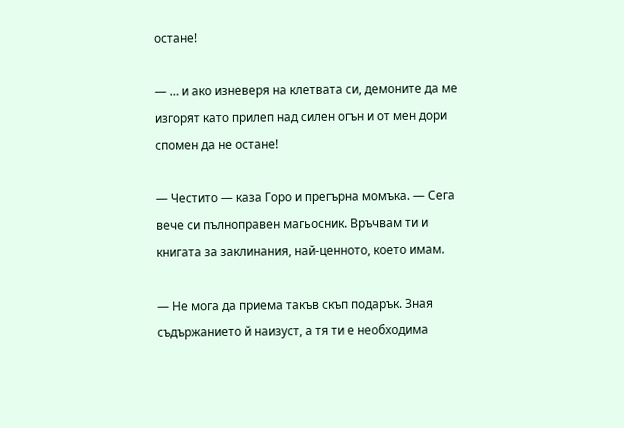остане!

— … и ако изневеря на клетвата си, демоните да ме изгорят като прилеп над силен огън и от мен дори спомен да не остане!

— Честито — каза Горо и прегърна момъка. — Сега вече си пълноправен магьосник. Връчвам ти и книгата за заклинания, най-ценното, което имам.

— Не мога да приема такъв скъп подарък. Зная съдържанието й наизуст, а тя ти е необходима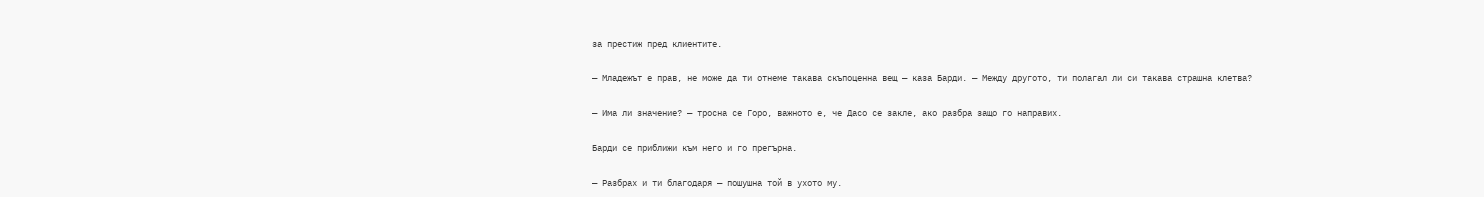за престиж пред клиентите.

— Младежът е прав, не може да ти отнеме такава скъпоценна вещ — каза Барди. — Между другото, ти полагал ли си такава страшна клетва?

— Има ли значение? — тросна се Горо, важното е, че Дасо се закле, ако разбра защо го направих.

Барди се приближи към него и го прегърна.

— Разбрах и ти благодаря — пошушна той в ухото му.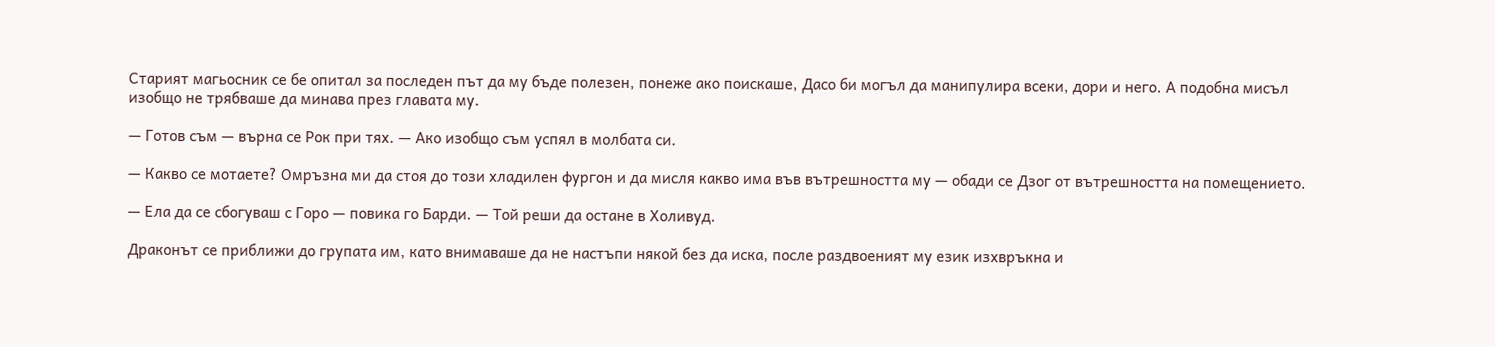Старият магьосник се бе опитал за последен път да му бъде полезен, понеже ако поискаше, Дасо би могъл да манипулира всеки, дори и него. А подобна мисъл изобщо не трябваше да минава през главата му.

— Готов съм — върна се Рок при тях. — Ако изобщо съм успял в молбата си.

— Какво се мотаете? Омръзна ми да стоя до този хладилен фургон и да мисля какво има във вътрешността му — обади се Дзог от вътрешността на помещението.

— Ела да се сбогуваш с Горо — повика го Барди. — Той реши да остане в Холивуд.

Драконът се приближи до групата им, като внимаваше да не настъпи някой без да иска, после раздвоеният му език изхвръкна и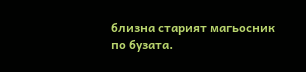близна старият магьосник по бузата.